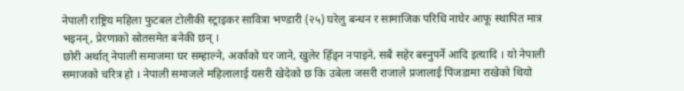नेपाली राष्ट्रिय महिला फुटबल टोलीकी स्ट्राइकर सावित्रा भण्डारी (२५) घरेलु बन्धन र सामाजिक परिधि नाघेर आफू स्थापित मात्र भइनन्, प्रेरणाको स्रोतसमेत बनेकी छन् ।
छोरी अर्थात् नेपाली समाजमा घर सम्हाल्ने, अर्काको घर जाने, खुलेर हिँड्न नपाइने, सबै सहेर बस्नुपर्ने आदि इत्यादि । यो नेपाली समाजको चरित्र हो । नेपाली समाजले महिलालाई यसरी खेदेको छ कि उबेला जसरी राजाले प्रजालाई पिंजडामा राखेको थियो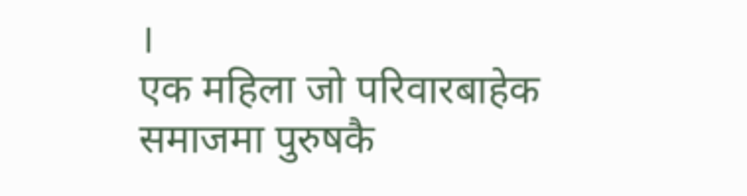।
एक महिला जो परिवारबाहेक समाजमा पुरुषकै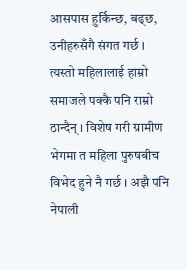आसपास हुर्किन्छ, बढ्छ, उनीहरुसँगै संगत गर्छ । त्यस्तो महिलालाई हाम्रो समाजले पक्कै पनि राम्रो ठान्दैन् । विशेष गरी ग्रामीण भेगमा त महिला पुरुषबीच विभेद हुने नै गर्छ । अझै पनि नेपाली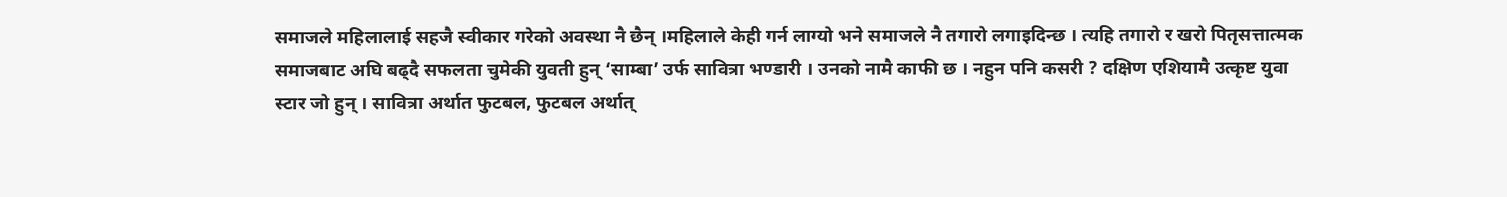समाजले महिलालाई सहजै स्वीकार गरेको अवस्था नै छैन् ।महिलाले केही गर्न लाग्यो भने समाजले नै तगारो लगाइदिन्छ । त्यहि तगारो र खरो पितृसत्तात्मक समाजबाट अघि बढ्दै सफलता चुमेकी युवती हुन् ‘साम्बा’ उर्फ सावित्रा भण्डारी । उनको नामै काफी छ । नहुन पनि कसरी ? दक्षिण एशियामै उत्कृष्ट युवा स्टार जो हुन् । सावित्रा अर्थात फुटबल, फुटबल अर्थात्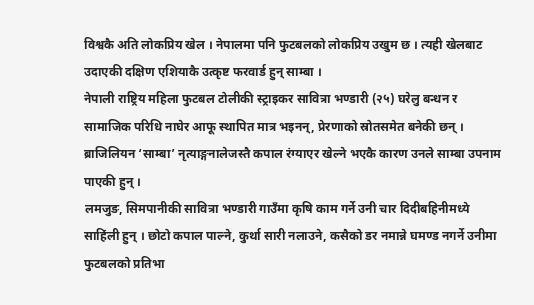विश्वकै अति लोकप्रिय खेल । नेपालमा पनि फुटबलको लोकप्रिय उखुम छ । त्यही खेलबाट उदाएकी दक्षिण एशियाकै उत्कृष्ट फरवार्ड हुन् साम्बा ।
नेपाली राष्ट्रिय महिला फुटबल टोलीकी स्ट्राइकर सावित्रा भण्डारी (२५) घरेलु बन्धन र सामाजिक परिधि नाघेर आफू स्थापित मात्र भइनन्, प्रेरणाको स्रोतसमेत बनेकी छन् । ब्राजिलियन ‘साम्बा’ नृत्याङ्गनालेजस्तै कपाल रंग्याएर खेल्ने भएकै कारण उनले साम्बा उपनाम पाएकी हुन् ।
लमजुङ, सिमपानीकी सावित्रा भण्डारी गाउँमा कृषि काम गर्ने उनी चार दिदीबहिनीमध्ये साहिंली हुन् । छोटो कपाल पाल्ने, कुर्था सारी नलाउने, कसैको डर नमान्ने घमण्ड नगर्ने उनीमा फुटबलको प्रतिभा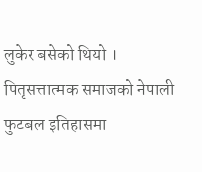लुकेर बसेको थियो । पितृसत्तात्मक समाजको नेपाली फुटबल इतिहासमा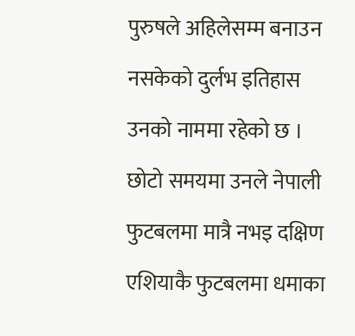पुरुषले अहिलेसम्म बनाउन नसकेको दुर्लभ इतिहास उनको नाममा रहेको छ । छोटो समयमा उनले नेपाली फुटबलमा मात्रै नभइ दक्षिण एशियाकै फुटबलमा धमाका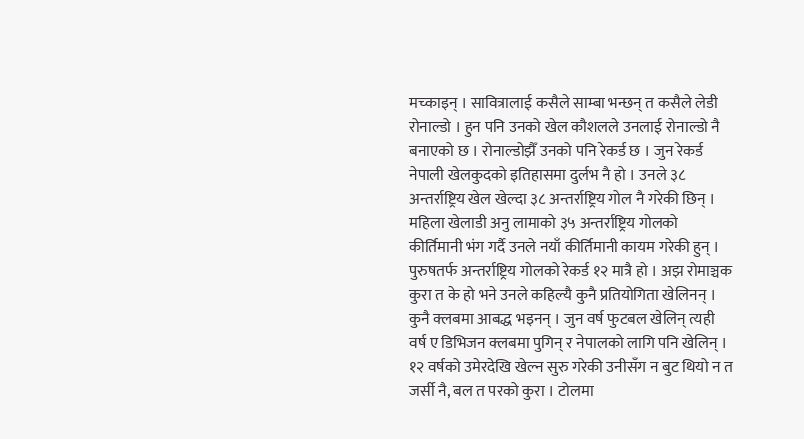मच्काइन् । सावित्रालाई कसैले साम्बा भन्छन् त कसैले लेडी रोनाल्डो । हुन पनि उनको खेल कौशलले उनलाई रोनाल्डो नै बनाएको छ । रोनाल्डोझैँ उनको पनि रेकर्ड छ । जुन रेकर्ड नेपाली खेलकुदको इतिहासमा दुर्लभ नै हो । उनले ३८ अन्तर्राष्ट्रिय खेल खेल्दा ३८ अन्तर्राष्ट्रिय गोल नै गरेकी छिन् ।
महिला खेलाडी अनु लामाको ३५ अन्तर्राष्ट्रिय गोलको कीर्तिमानी भंग गर्दै उनले नयाँ कीर्तिमानी कायम गरेकी हुन् । पुरुषतर्फ अन्तर्राष्ट्रिय गोलको रेकर्ड १२ मात्रै हो । अझ रोमाञ्चक कुरा त के हो भने उनले कहिल्यै कुनै प्रतियोगिता खेलिनन् । कुनै क्लबमा आबद्ध भइनन् । जुन वर्ष फुटबल खेलिन् त्यही वर्ष ए डिभिजन क्लबमा पुगिन् र नेपालको लागि पनि खेलिन् । १२ वर्षको उमेरदेखि खेल्न सुरु गरेकी उनीसँग न बुट थियो न त जर्सी नै, बल त परको कुरा । टोलमा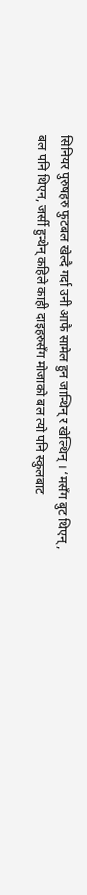सिनियर पुरुषहरु फुटबल खेल्दै गर्दा उनी आफै सामेल हुन जान्थिन् र खेल्थिन् । ‘मसँग बुट थिएन्, बल पनि थिएन, जर्सी हुन्थेन् कहिले काही दाइहरुसँग मोजाको बल त्यो पनि स्कुलबाट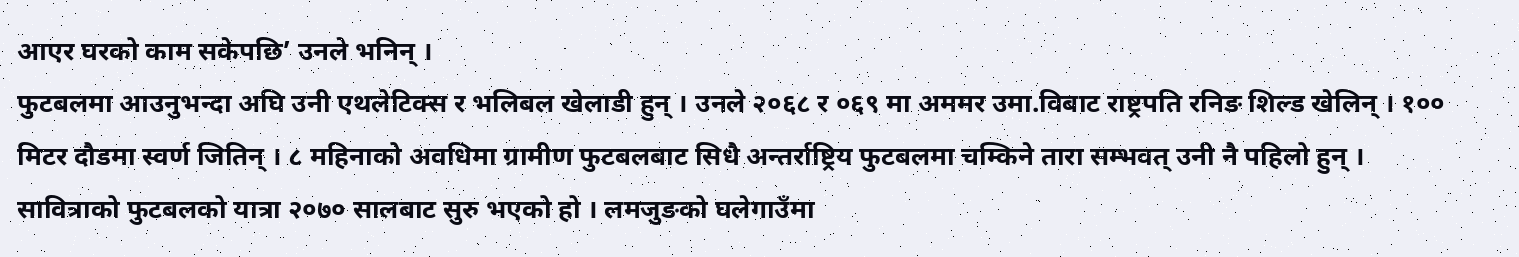आएर घरको काम सकेपछि’ उनले भनिन् ।
फुटबलमा आउनुभन्दा अघि उनी एथलेटिक्स र भलिबल खेलाडी हुन् । उनले २०६८ र ०६९ मा अममर उमा.विबाट राष्ट्रपति रनिङ शिल्ड खेलिन् । १०० मिटर दौडमा स्वर्ण जितिन् । ८ महिनाको अवधिमा ग्रामीण फुटबलबाट सिधै अन्तर्राष्ट्रिय फुटबलमा चम्किने तारा सम्भवत् उनी नै पहिलो हुन् ।
सावित्राको फुटबलको यात्रा २०७० सालबाट सुरु भएको हो । लमजुङको घलेगाउँमा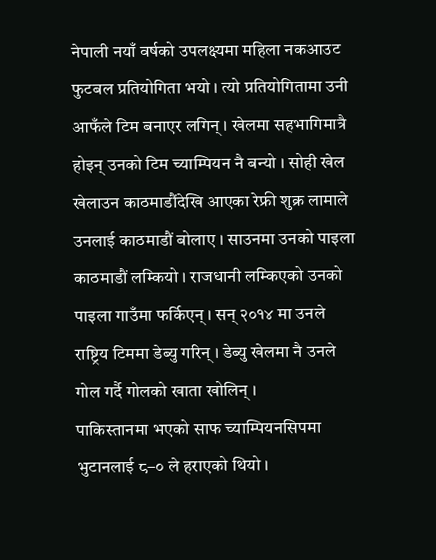नेपाली नयाँ वर्षको उपलक्ष्यमा महिला नकआउट फुटबल प्रतियोगिता भयो । त्यो प्रतियोगितामा उनी आफँले टिम बनाएर लगिन् । खेलमा सहभागिमात्रै होइन् उनको टिम च्याम्पियन नै बन्यो । सोही खेल खेलाउन काठमाडौंदेखि आएका रेफ्री शुक्र लामाले उनलाई काठमाडौं बोलाए । साउनमा उनको पाइला काठमाडौं लम्कियो । राजधानी लम्किएको उनको पाइला गाउँमा फर्किएन् । सन् २०१४ मा उनले राष्ट्रिय टिममा डेब्यु गरिन् । डेब्यु खेलमा नै उनले गोल गर्दै गोलको खाता खोलिन् ।
पाकिस्तानमा भएको साफ च्याम्पियनसिपमा भुटानलाई ८–० ले हराएको थियो ।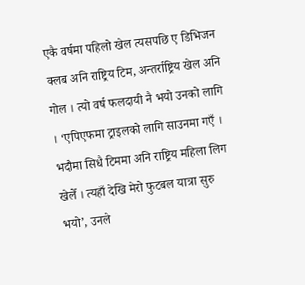एकै वर्षमा पहिलो खेल त्यसपछि ए डिभिजन क्लब अनि राष्ट्रिय टिम, अन्तर्राष्ट्रिय खेल अनि गोल । त्यो वर्ष फलदायी नै भयो उनको लागि । ‘एपिएफमा ट्राइलको लागि साउनमा गएँ । भदौमा सिधै टिममा अनि राष्ट्रिय महिला लिग खेलेँ । त्यहाँ देखि मेरो फुटबल यात्रा सुरु भयो’, उनले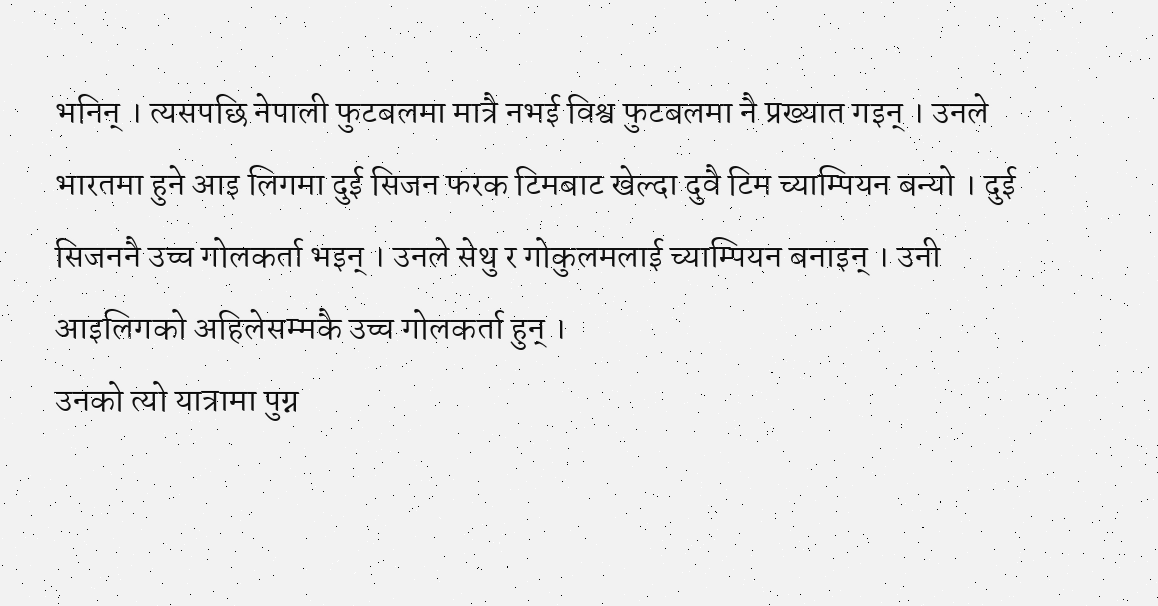भनिन् । त्यसपछि नेपाली फुटबलमा मात्रै नभई विश्व फुटबलमा नै प्रख्यात गइन् । उनले भारतमा हुने आइ लिगमा दुई सिजन फरक टिमबाट खेल्दा दुवै टिम च्याम्पियन बन्यो । दुई सिजननै उच्च गोलकर्ता भइन् । उनले सेथु र गोकुलमलाई च्याम्पियन बनाइन् । उनी आइलिगको अहिलेसम्मकै उच्च गोलकर्ता हुन् ।
उनको त्यो यात्रामा पुग्न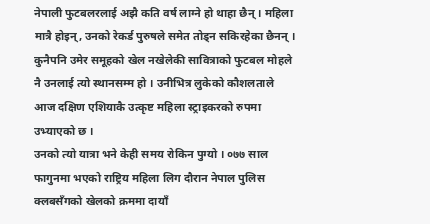नेपाली फुटबलरलाई अझै कति वर्ष लाग्ने हो थाहा छैन् । महिला मात्रै होइन्, उनको रेकर्ड पुरुषले समेत तोड्न सकिरहेका छैनन् । कुनैपनि उमेर समूहको खेल नखेलेकी सावित्राको फुटबल मोहले नै उनलाई त्यो स्थानसम्म हो । उनीभित्र लुकेको कौशलताले आज दक्षिण एशियाकै उत्कृष्ट महिला स्ट्राइकरको रुपमा उभ्याएको छ ।
उनको त्यो यात्रा भने केही समय रोकिन पुग्यो । ०७७ साल फागुनमा भएको राष्ट्रिय महिला लिग दौरान नेपाल पुलिस क्लबसँगको खेलको क्रममा दायाँ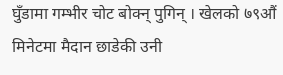घुँडामा गम्भीर चोट बोक्न् पुगिन् । खेलको ७९औं मिनेटमा मैदान छाडेकी उनी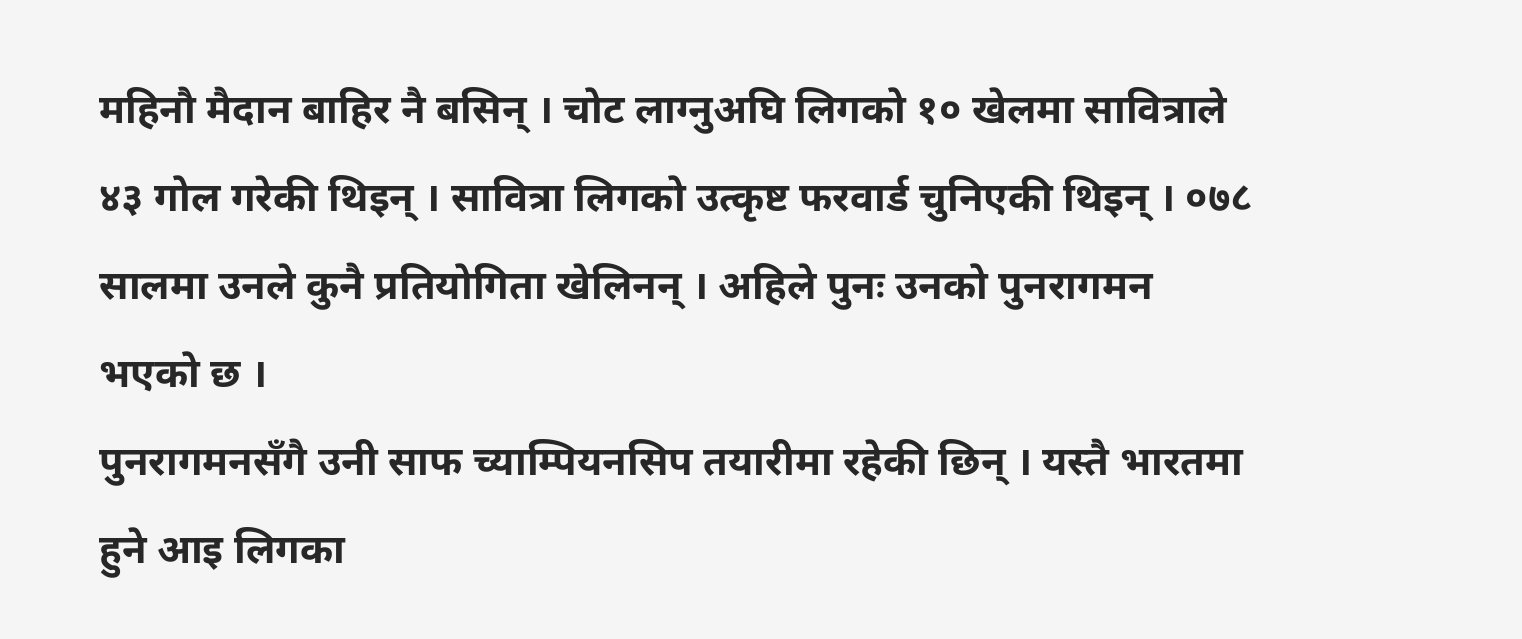महिनौ मैदान बाहिर नै बसिन् । चोट लाग्नुअघि लिगको १० खेलमा सावित्राले ४३ गोल गरेकी थिइन् । सावित्रा लिगको उत्कृष्ट फरवार्ड चुनिएकी थिइन् । ०७८ सालमा उनले कुनै प्रतियोगिता खेलिनन् । अहिले पुनः उनको पुनरागमन भएको छ ।
पुनरागमनसँगै उनी साफ च्याम्पियनसिप तयारीमा रहेकी छिन् । यस्तै भारतमा हुने आइ लिगका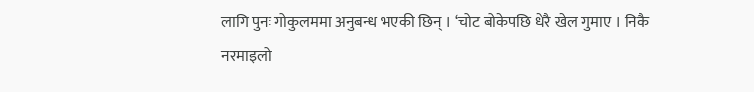लागि पुनः गोकुलममा अनुबन्ध भएकी छिन् । ‘चोट बोकेपछि धेरै खेल गुमाए । निकै नरमाइलो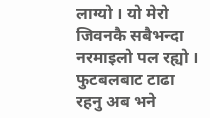लाग्यो । यो मेरो जिवनकै सबैभन्दा नरमाइलो पल रह्यो । फुटबलबाट टाढा रहनु अब भने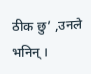ठीक छु’ ,उनले भनिन् ।